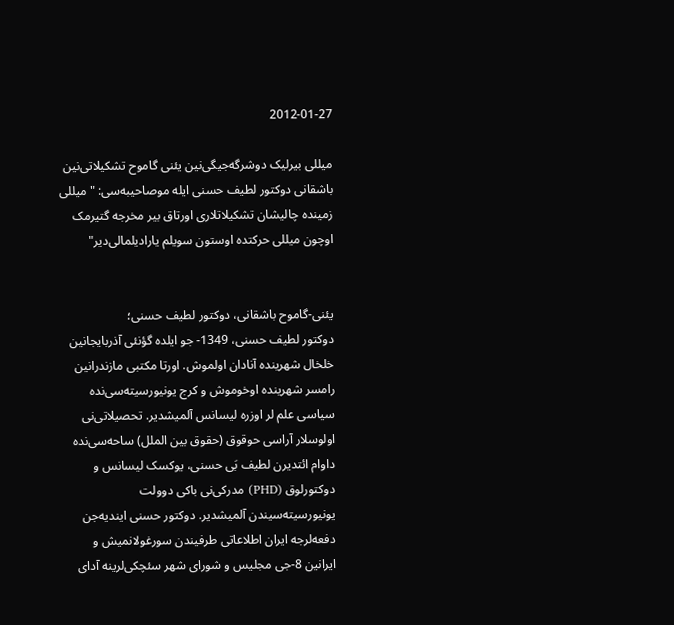2012-01-27

میللی بیرلیک دوشرگه‌جیگی‌نین یئنی گاموح تشکیلاتی‌نین باشقانی دوکتور لطیف حسنی ایله موصاحیبه‌سی: "میللی زمینده چالیشان تشکیلاتلاری اورتاق بیر مخرجه گتیرمک اوچون میللی حرکتده اوستون سویلم یارادیلمالی‌دیر"


یئنی-گاموح باشقانی، دوکتور لطیف حسنی؛
دوکتور لطیف حسنی، 1349- جو ایلده گؤنئی آذربایجانین خلخال شهرینده آنادان اولموش. اورتا مکتبی مازندرانین رامسر شهرینده اوخوموش و کرج یونیورسیته‌سی‌نده سیاسی علم لر اوزره لیسانس آلمیشدیر. تحصیلاتی‌نی اولوسلار آراسی حوقوق (حقوق بین الملل) ساحه‌سی‌نده داوام ائتدیرن لطیف بَی حسنی، یوکسک لیسانس و دوکتورلوق (PHD) مدرکی‌نی باکی دوولت یونیورسیته‌سیندن آلمیشدیر. دوکتور حسنی ایندیه‌جن دفعه‌لرجه ایران اطلاعاتی طرفیندن سورغولانمیش و ایرانین 8-جی مجلیس و شورای شهر سئچکی‌لرینه آدای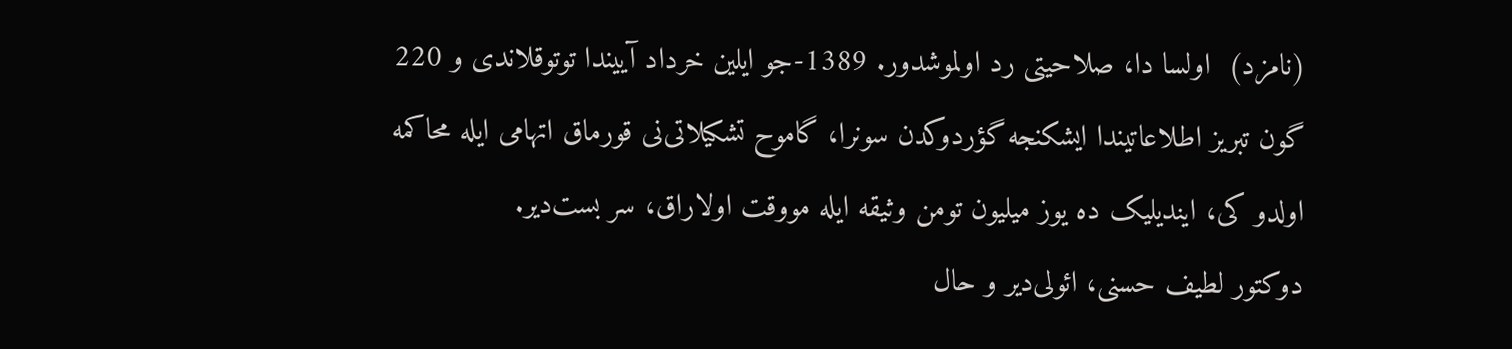(نامزد)  اولسا دا، صلاحیتی رد اولموشدور. 1389-جو ایلین خرداد آییندا توتوقلاندی و 220 گون تبریز اطلاعاتیندا ایشکنجه گؤردوکدن سونرا، گاموح تشکیلاتی‌نی قورماق اتهامی ایله محاکمه اولدو کی، ایندیلیک ده یوز میلیون تومن وثیقه ایله مووقت اولاراق، سر بست‌دیر.
دوکتور لطیف حسنی، ائولی‌دیر و حال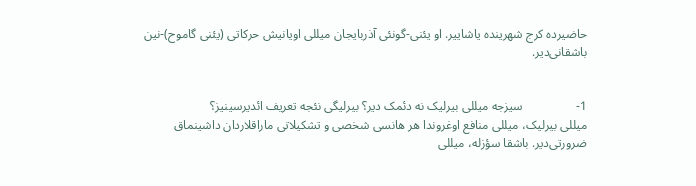حاضیرده کرج شهرینده یاشاییر. او یئنی-گونئی آذربایجان میللی اویانیش حرکاتی (یئنی گاموح)-نین باشقانی‌دیر.


1-                 سیزجه میللی بیرلیک نه دئمک دیر؟ بیرلیگی نئجه تعریف ائدیرسینیز؟
میللی بیرلیک، میللی منافع اوغروندا هر هانسی شخصی و تشکیلاتی ماراقلاردان داشینماق ضرورتی‌دیر. باشقا سؤزله، میللی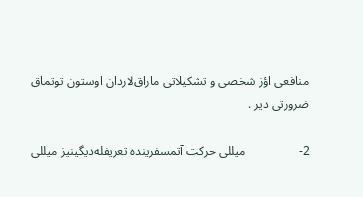منافعی اؤز شخصی و تشکیلاتی ماراق‌لاردان اوستون توتماق ضرورتی دیر .

2-                 میللی حرکت آتمسفرینده تعریفله‌دیگینیز میللی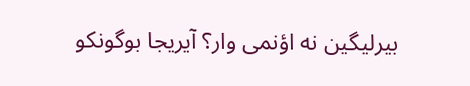بیرلیگین نه اؤنمی وار؟ آیریجا بوگونکو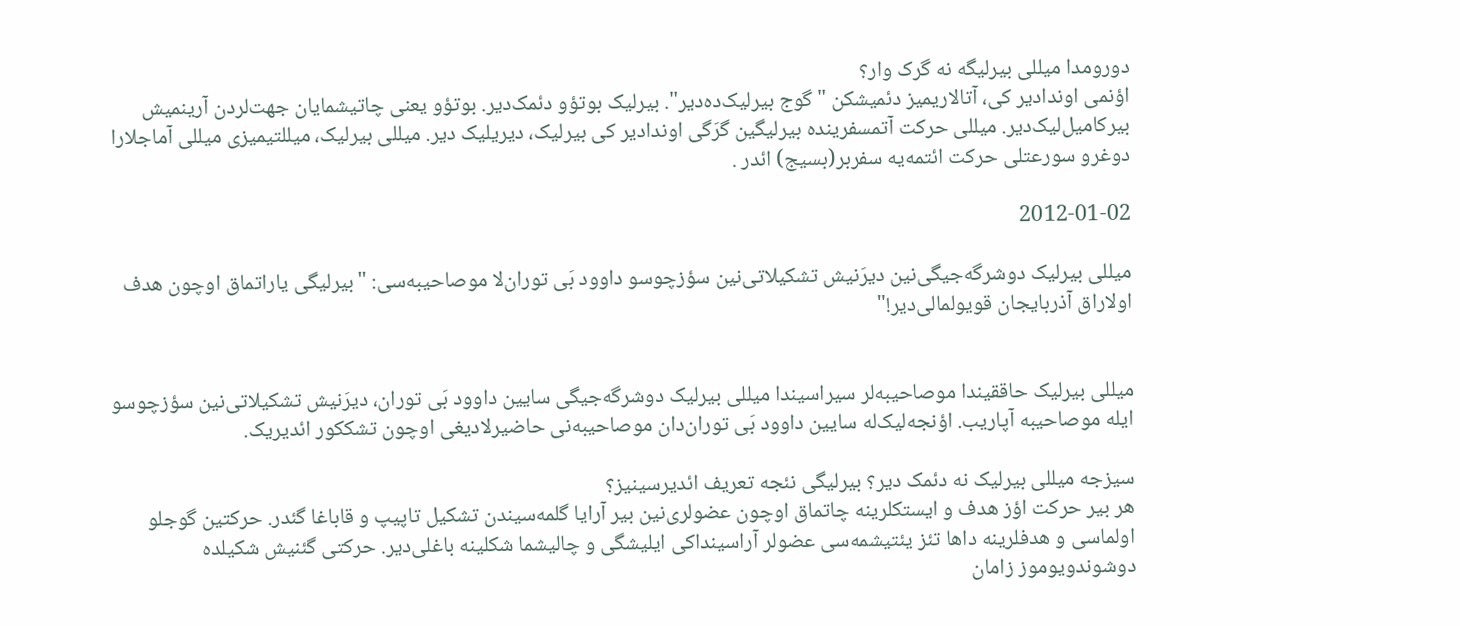دورومدا میللی بیرلیگه نه گرک وار؟
اؤنمی اوندادیر کی، آتالاریمیز دئمیشکن "گوج بیرلیک‌ده‌دیر". بیرلیک بوتؤو دئمک‌دیر. بوتؤو یعنی چاتیشمایان جهت‌لردن آرینمیش بیرکامیل‌لیک‌دیر. میللی حرکت آتمسفرینده بیرلیگین گرَگی اوندادیر کی بیرلیک، دیریلیک دیر. میللی بیرلیک، میللتیمیزی میللی آماجلارا دوغرو سورعتلی حرکت ائتمه‌یه سفربر(بسیج) ائدر .

2012-01-02

میللی بیرلیک دوشرگه‌جیگی‌نین دیرَنیش تشکیلاتی‌نین سؤزچوسو داوود بَی توران‌لا موصاحیبه‌سی: "بیرلیگی یاراتماق اوچون هدف اولاراق آذربایجان قویولمالی‌دیر!"


میللی بیرلیک حاققیندا موصاحیبه‌لر سیراسیندا میللی بیرلیک دوشرگه‌جیگی سایین داوود بَی توران‌، دیرَنیش تشکیلاتی‌نین سؤزچوسو ایله موصاحیبه آپاریب. اؤنجه‌لیک‌له سایین داوود بَی توران‌دان موصاحیبه‌نی حاضیرلادیغی اوچون تشککور ائدیریک.

سیزجه میللی بیرلیک نه دئمک دیر؟ بیرلیگی نئجه تعریف ائدیرسینیز؟
هر بیر حرکت اؤز هدف و ایستکلرینه چاتماق اوچون عضولری‌نین بیر آرایا گلمه‌سیندن تشکیل تاپیپ و قاباغا گئدر. حرکتین گوجلو اولماسی و هدفلرینه داها تئز یئتیشمه‌سی عضولر آراسینداکی ایلیشگی و چالیشما شکلینه باغلی‌دیر. حرکتی گئنیش شکیلده دوشوندویوموز زامان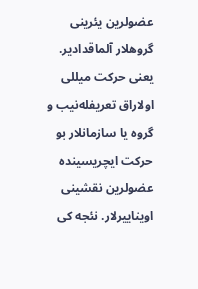عضولرین یئرینی گروهلار آلماقدادیر. یعنی حرکت میللی اولاراق تعریفله‌نیب و گروه یا سازمانلار بو حرکت ایچریسینده عضولرین نقشینی اویناییرلار. نئجه کی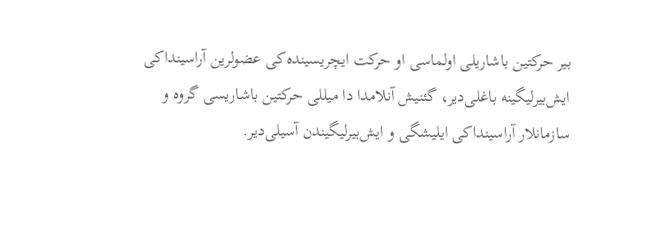بیر حرکتین باشاریلی اولماسی او حرکت ایچریسینده‌کی عضولرین آراسینداکی ایش‌بیرلیگینه باغلی‌دیر، گئنیش آنلامدا دا میللی حرکتین باشاریسی گروه و سازمانلار آراسینداکی ایلیشگی و ایش‌بیرلیگیندن آسیلی‌دیر.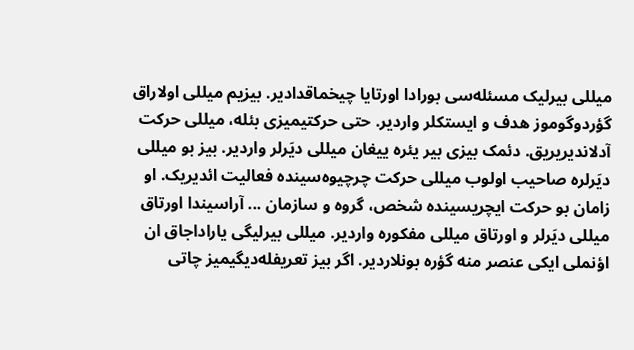میللی بیرلیک مسئله‌سی بورادا اورتایا چیخماقدادیر. بیزیم میللی اولاراق گؤردوگوموز هدف و ایستکلر واردیر. حتی حرکتیمیزی بئله، میللی حرکت آدلاندیریریق. دئمک بیزی بیر یئره ییغان میللی دیَرلر واردیر. بیز بو میللی دیَرلره صاحیب اولوب میللی حرکت چرچیوه‌سینده فعالیت ائدیریک. او زامان بو حرکت ایچریسینده شخص، گروه و سازمان ... آراسیندا اورتاق میللی دیَرلر و اورتاق میللی مفکوره واردیر. میللی بیرلیگی یاراداجاق ان اؤنملی ایکی عنصر منه گؤره بونلاردیر. اگر بیز تعریفله‌دیگیمیز چاتی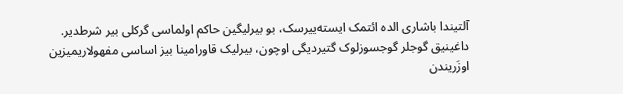آلتیندا باشاری الده ائتمک ایسته‌ییرسک، بو بیرلیگین حاکم اولماسی گرکلی بیر شرطدیر. داغینیق گوجلر گوجسوزلوک گتیردیگی اوچون، بیرلیک قاورامینا بیز اساسی مفهولاریمیزین اوزَریندن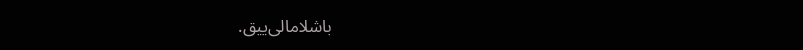باشلامالی‌ییق.